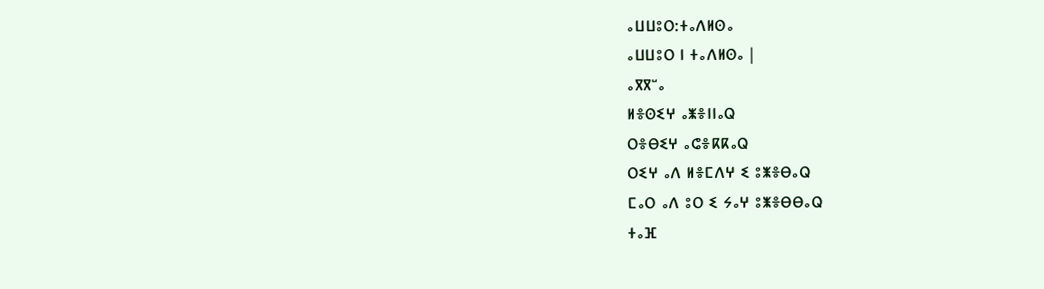ⴰⵡⵡⵓⵔ:ⵜⴰⴷⵍⵙⴰ
ⴰⵡⵡⵓⵔ ⵏ ⵜⴰⴷⵍⵙⴰ |
ⴰⴳⴳⵯⴰ
ⵍⴻⵙⵉⵖ ⴰⵥⴻⵏⵏⴰⵕ
ⵔⴻⴱⵉⵖ ⴰⵛⴻⴽⴽⴰⵕ
ⵔⵉⵖ ⴰⴷ ⵍⴻⵎⴷⵖ ⵉ ⵓⵥⴻⴱⴰⵕ
ⵎⴰⵔ ⴰⴷ ⵓⵔ ⵉ ⵢⴰⵖ ⵓⵥⴻⴱⴱⴰⵕ
ⵜⴰⴼ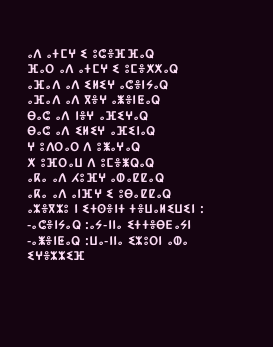ⴰⴷ ⴰⵜⵎⵖ ⵉ ⵓⵛⴻⴼⴼⴰⵕ
ⴼⴰⵔ ⴰⴷ ⴰⵜⵎⵖ ⵉ ⵓⵎⴻⵅⵅⴰⵕ
ⴰⴼⴰⴷ ⴰⴷ ⵉⵍⵉⵖ ⴰⵛⴻⵏⵢⴰⵕ
ⴰⴼⴰⴷ ⴰⴷ ⴳⴻⵖ ⴰⵥⴻⵏⵟⴰⵕ
ⴱⴰⵛ ⴰⴷ ⵏⴻⵖ ⴰⴼⵉⵖⴰⵕ
ⴱⴰⵛ ⴰⴷ ⵉⵍⵉⵖ ⴰⴼⵉⵏⴰⵕ
ⵖ ⵓⴷⵔⴰⵔ ⴷ ⵓⵥⴰⵖⴰⵕ
ⵅ ⵓⴼⵔⴰⵡ ⴷ ⵓⵎⴻⵥⵕⴰⵕ
ⴰⴽⴰ ⴰⴷ ⵃⵓⴼⵖ ⴰⵀⴰⵇⵇⴰⵕ
ⴰⴽⴰ ⴰⴷ ⴰⵏⴼⵖ ⵉ ⵓⴱⴰⵇⵇⴰⵕ
ⴰⵣⴻⴳⵣⵓ ⵏ ⵉⵜⵙⴻⵏⵜ ⵜⴻⵡⴰⵍⵉⵡⵉⵏ :
-ⴰⵛⴻⵏⵢⴰⵕ :ⴰⵢ-ⵏⵏⴰ ⵉⵜⵜⴻⴱⴹⴰⵢⵏ
-ⴰⵥⴻⵏⵟⴰⵕ :ⵡⴰ-ⵏⵏⴰ ⵉⵣⵓⵔⵏ ⴰⵀⴰ ⵉⵖⴻⵣⵣⵉⴼ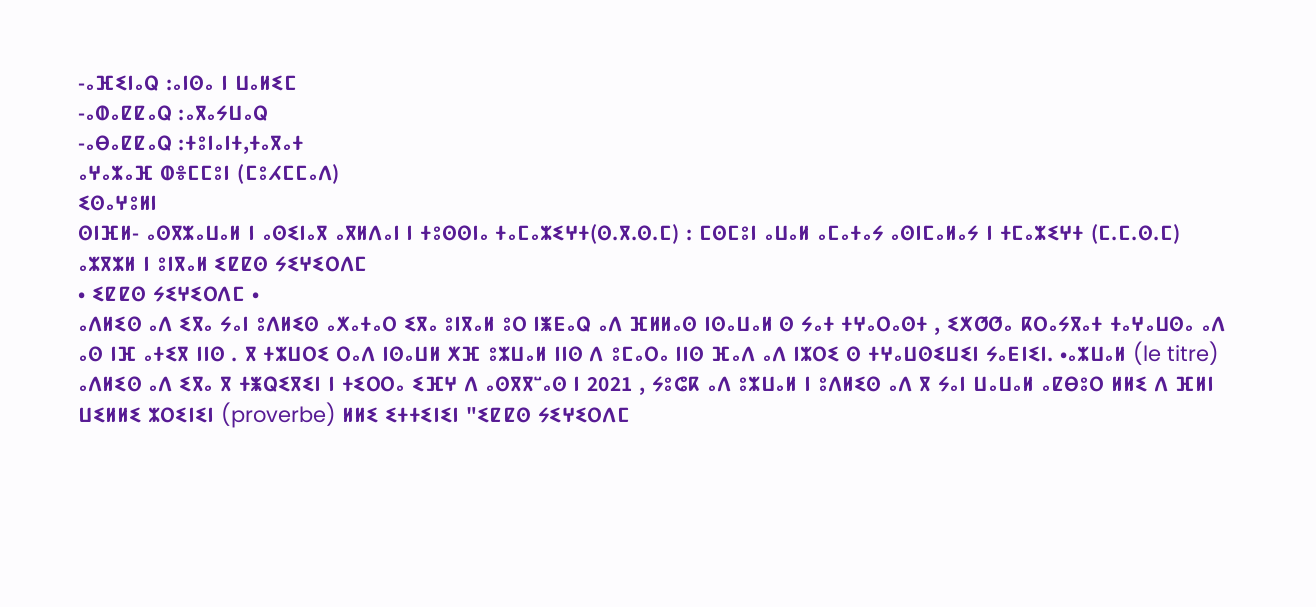-ⴰⴼⵉⵏⴰⵕ :ⴰⵏⵙⴰ ⵏ ⵡⴰⵍⵉⵎ
-ⴰⵀⴰⵇⵇⴰⵕ :ⴰⴳⴰⵢⵡⴰⵕ
-ⴰⴱⴰⵇⵇⴰⵕ :ⵜⵓⵏⴰⵏⵜ,ⵜⴰⴳⴰⵜ
ⴰⵖⴰⵣⴰⴼ ⵀⴻⵎⵎⵓⵏ (ⵎⵓⵃⵎⵎⴰⴷ)
ⵉⵙⴰⵖⵓⵍⵏ
ⵙⵏⴼⵍ- ⴰⵙⴳⵣⴰⵡⴰⵍ ⵏ ⴰⵙⵉⵏⴰⴳ ⴰⴳⵍⴷⴰⵏ ⵏ ⵜⵓⵙⵙⵏⴰ ⵜⴰⵎⴰⵣⵉⵖⵜ(ⵙ.ⴳ.ⵙ.ⵎ) : ⵎⵙⵎⵓⵏ ⴰⵡⴰⵍ ⴰⵎⴰⵜⴰⵢ ⴰⵙⵏⵎⴰⵍⴰⵢ ⵏ ⵜⵎⴰⵣⵉⵖⵜ (ⵎ.ⵎ.ⵙ.ⵎ)
ⴰⵣⴳⵣⵍ ⵏ ⵓⵏⴳⴰⵍ ⵉⵇⵇⵙ ⵢⵉⵖⵉⵔⴷⵎ
• ⵉⵇⵇⵙ ⵢⵉⵖⵉⵔⴷⵎ •
ⴰⴷⵍⵉⵙ ⴰⴷ ⵉⴳⴰ ⵢⴰⵏ ⵓⴷⵍⵉⵙ ⴰⵅⴰⵜⴰⵔ ⵉⴳⴰ ⵓⵏⴳⴰⵍ ⵓⵔ ⵏⵥⴹⴰⵕ ⴰⴷ ⴼⵍⵍⴰⵙ ⵏⵙⴰⵡⴰⵍ ⵙ ⵢⴰⵜ ⵜⵖⴰⵔⴰⵙⵜ , ⵉⵅⵚⵚⴰ ⴽⵔⴰⵢⴳⴰⵜ ⵜⴰⵖⴰⵡⵙⴰ ⴰⴷ ⴰⵙ ⵏⴼ ⴰⵜⵉⴳ ⵏⵏⵙ . ⴳ ⵜⵣⵡⵔⵉ ⵔⴰⴷ ⵏⵙⴰⵡⵍ ⵅⴼ ⵓⵣⵡⴰⵍ ⵏⵏⵙ ⴷ ⵓⵎⴰⵔⴰ ⵏⵏⵙ ⴼⴰⴷ ⴰⴷ ⵏⵣⵔⵉ ⵙ ⵜⵖⴰⵡⵙⵉⵡⵉⵏ ⵢⴰⴹⵏⵉⵏ. •ⴰⵣⵡⴰⵍ (le titre) ⴰⴷⵍⵉⵙ ⴰⴷ ⵉⴳⴰ ⴳ ⵜⵥⵕⵉⴳⵉⵏ ⵏ ⵜⵉⵔⵔⴰ ⵉⴼⵖ ⴷ ⴰⵙⴳⴳⵯⴰⵙ ⵏ 2021 , ⵢⵓⵛⴽ ⴰⴷ ⵓⵣⵡⴰⵍ ⵏ ⵓⴷⵍⵉⵙ ⴰⴷ ⴳ ⵢⴰⵏ ⵡⴰⵡⴰⵍ ⴰⵇⴱⵓⵔ ⵍⵍⵉ ⴷ ⴼⵍⵏ ⵡⵉⵍⵍⵉ ⵣⵔⵉⵏⵉⵏ (proverbe) ⵍⵍⵉ ⵉⵜⵜⵉⵏⵉⵏ "ⵉⵇⵇⵙ ⵢⵉⵖⵉⵔⴷⵎ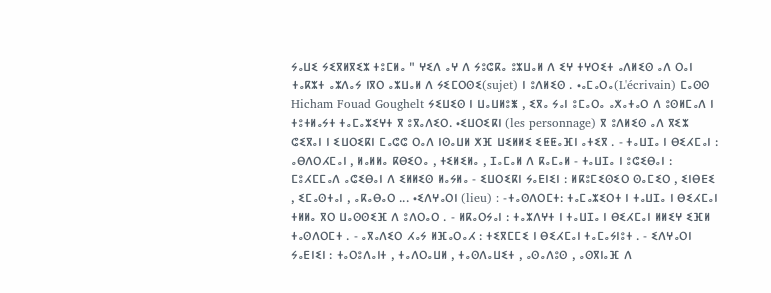ⵢⴰⵡⵉ ⵢⵉⴳⵍⴳⵉⵣ ⵜⵓⵎⵍⴰ " ⵖⵉⴷ ⴰⵖ ⴷ ⵢⵓⵛⴽⴰ ⵓⵣⵡⴰⵍ ⴷ ⵉⵖ ⵜⵖⵔⵉⵜ ⴰⴷⵍⵉⵙ ⴰⴷ ⵔⴰⵏ ⵜⴰⴽⵣⵜ ⴰⵣⴷⴰⵢ ⵏⴳⵔ ⴰⵣⵡⴰⵍ ⴷ ⵢⵉⵎⵔⵙⵉ(sujet) ⵏ ⵓⴷⵍⵉⵙ . •ⴰⵎⴰⵔⴰ(L'écrivain) ⵎⴰⵙⵙ Hicham Fouad Goughelt ⵢⵉⵡⵉⵙ ⵏ ⵡⴰⵡⵍⵓⵥ , ⵉⴳⴰ ⵢⴰⵏ ⵓⵎⴰⵔⴰ ⴰⵅⴰⵜⴰⵔ ⴷ ⵓⵙⵍⵎⴰⴷ ⵏ ⵜⵓⵜⵍⴰⵢⵜ ⵜⴰⵎⴰⵣⵉⵖⵜ ⴳ ⵓⴳⴰⴷⵉⵔ. •ⵉⵡⵔⵉⴽⵏ (les personnage) ⴳ ⵓⴷⵍⵉⵙ ⴰⴷ ⴳⵉⵣ ⵛⵉⴳⴰⵏ ⵏ ⵉⵡⵔⵉⴽⵏ ⵎⴰⵛⵛ ⵔⴰⴷ ⵏⵙⴰⵡⵍ ⵅⴼ ⵡⵉⵍⵍⵉ ⵉⵟⵟⴰⴼⵏ ⴰⵜⵉⴳ . - ⵜⴰⵡⵊⴰ ⵏ ⴱⵉⵃⵎⴰⵏ : ⴰⴱⴷⵔⵃⵎⴰⵏ , ⵍⴰⵍⵍⴰ ⴽⴱⵉⵔⴰ , ⵜⵉⵍⵉⵍⴰ , ⵊⴰⵎⴰⵍ ⴷ ⴽⴰⵎⴰⵍ - ⵜⴰⵡⵊⴰ ⵏ ⵓⵛⵉⴱⴰⵏ : ⵎⵓⵃⵎⵎⴰⴷ ⴰⵛⵉⴱⴰⵏ ⴷ ⵉⵍⵍⵉⵙ ⵍⴰⵢⵍⴰ - ⵉⵡⵔⵉⴽⵏ ⵢⴰⴹⵏⵉⵏ : ⵍⴽⵓⵎⵉⵙⵉⵔ ⵙⴰⵎⵉⵔ , ⵉⵏⴱⴹⵉ , ⵉⵎⴰⵙⵜⴰⵏ , ⴰⴽⴰⴱⴰⵔ ... •ⵉⴷⵖⴰⵔⵏ (lieu) : -ⵜⴰⵙⴷⵔⵎⵜ: ⵜⴰⵎⴰⵣⵉⵔⵜ ⵏ ⵜⴰⵡⵊⴰ ⵏ ⴱⵉⵃⵎⴰⵏ ⵜⵍⵍⴰ ⴳⵔ ⵡⴰⵙⵙⵉⴼ ⴷ ⵓⴷⵔⴰⵔ . - ⵍⴽⴰⵔⵢⴰⵏ : ⵜⴰⵣⴷⵖⵜ ⵏ ⵜⴰⵡⵊⴰ ⵏ ⴱⵉⵃⵎⴰⵏ ⵍⵍⵉⵖ ⵉⴼⵍ ⵜⴰⵙⴷⵔⵎⵜ . - ⴰⴳⴰⴷⵉⵔ ⵃⴰⵢ ⵍⴼⴰⵔⴰⵃ : ⵜⵉⴳⵎⵎⵉ ⵏ ⴱⵉⵃⵎⴰⵏ ⵜⴰⵎⴰⵢⵏⵓⵜ . - ⵉⴷⵖⴰⵔⵏ ⵢⴰⴹⵏⵉⵏ : ⵜⴰⵔⵓⴷⴰⵏⵜ , ⵜⴰⴷⵔⴰⵡⵍ , ⵜⴰⵙⴷⴰⵡⵉⵜ , ⴰⵙⴰⴷⵓⵙ , ⴰⵙⴳⵏⴰⴼ ⴷ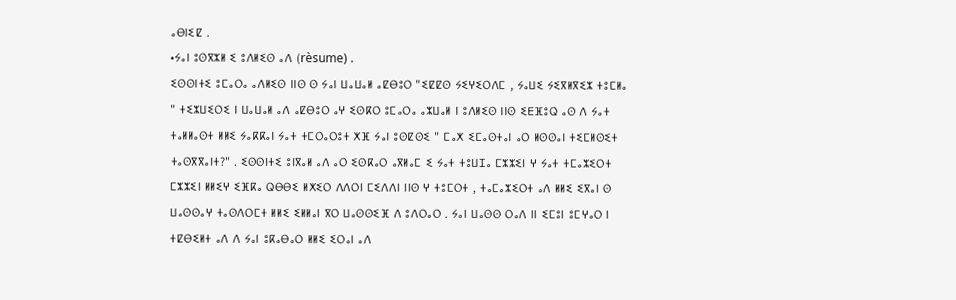ⴰⴱⵏⵉⵇ .
•ⵢⴰⵏ ⵓⵙⴳⵣⵍ ⵉ ⵓⴷⵍⵉⵙ ⴰⴷ (rèsume) .
ⵉⵙⵙⵏⵜⵉ ⵓⵎⴰⵔⴰ ⴰⴷⵍⵉⵙ ⵏⵏⵙ ⵙ ⵢⴰⵏ ⵡⴰⵡⴰⵍ ⴰⵇⴱⵓⵔ "ⵉⵇⵇⵙ ⵢⵉⵖⵉⵔⴷⵎ , ⵢⴰⵡⵉ ⵢⵉⴳⵍⴳⵉⵣ ⵜⵓⵎⵍⴰ " ⵜⵉⵣⵡⵉⵔⵉ ⵏ ⵡⴰⵡⴰⵍ ⴰⴷ ⴰⵇⴱⵓⵔ ⴰⵖ ⵉⵙⴽⵔ ⵓⵎⴰⵔⴰ ⴰⵣⵡⴰⵍ ⵏ ⵓⴷⵍⵉⵙ ⵏⵏⵙ ⵉⴹⴼⵓⵕ ⴰⵙ ⴷ ⵢⴰⵜ ⵜⴰⵍⵍⴰⵙⵜ ⵍⵍⵉ ⵢⴰⴽⴽⴰⵏ ⵢⴰⵜ ⵜⵎⵔⴰⵔⵓⵜ ⵅⴼ ⵢⴰⵏ ⵓⵙⵇⵙⵉ " ⵎⴰⵅ ⵉⵎⴰⵙⵜⴰⵏ ⴰⵔ ⵍⵙⵙⴰⵏ ⵜⵉⵎⵍⵙⵉⵜ ⵜⴰⵙⴳⴳⴰⵏⵜ?" . ⵉⵙⵙⵏⵜⵉ ⵓⵏⴳⴰⵍ ⴰⴷ ⴰⵔ ⵉⵙⴽⴰⵔ ⴰⴳⵍⴰⵎ ⵉ ⵢⴰⵜ ⵜⵓⵡⵊⴰ ⵎⵣⵣⵉⵏ ⵖ ⵢⴰⵜ ⵜⵎⴰⵣⵉⵔⵜ ⵎⵣⵣⵉⵏ ⵍⵍⵉⵖ ⵉⴼⴽⴰ ⵕⴱⴱⵉ ⵍⵅⵉⵔ ⴷⴷⵔⵏ ⵎⵉⴷⴷⵏ ⵏⵏⵙ ⵖ ⵜⵓⵎⵔⵜ , ⵜⴰⵎⴰⵣⵉⵔⵜ ⴰⴷ ⵍⵍⵉ ⵉⴳⴰⵏ ⵙ ⵡⴰⵙⵙⴰⵖ ⵜⴰⵙⴷⵔⵎⵜ ⵍⵍⵉ ⵉⵍⵍⴰⵏ ⴳⵔ ⵡⴰⵙⵙⵉⴼ ⴷ ⵓⴷⵔⴰⵔ . ⵢⴰⵏ ⵡⴰⵙⵙ ⵔⴰⴷ ⵏⵏ ⵉⵎⵓⵏ ⵓⵎⵖⴰⵔ ⵏ ⵜⵇⴱⵉⵍⵜ ⴰⴷ ⴷ ⵢⴰⵏ ⵓⴽⴰⴱⴰⵔ ⵍⵍⵉ ⵉⵔⴰⵏ ⴰⴷ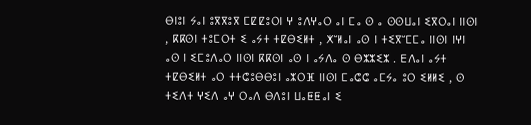ⴱⵏⵓⵏ ⵢⴰⵏ ⵓⴳⴳⵓⴳ ⵎⵇⵇⵓⵔⵏ ⵖ ⵓⴷⵖⴰⵔ ⴰⵏ ⵎⴰ ⵙ ⴰ ⵙⵙⵡⴰⵏ ⵉⴳⵔⴰⵏ ⵏⵏⵙⵏ , ⴽⴽⵙⵏ ⵜⵓⵎⵔⵜ ⵉ ⴰⵢⵜ ⵜⵇⴱⵉⵍⵜ , ⵅⵯⵍⴰⵏ ⴰⵙ ⵏ ⵜⵉⴳⵯⵎⵎⴰ ⵏⵏⵙⵏ ⵏⵖⵏ ⴰⵙ ⵏ ⵉⵎⵓⴷⴰⵔ ⵏⵏⵙⵏ ⴽⴽⵙⵏ ⴰⵙ ⵏ ⴰⵢⴷⴰ ⵙ ⴱⵣⵣⵉⵣ . ⴹⴷⴰⵏ ⴰⵢⵜ ⵜⵇⴱⵉⵍⵜ ⴰⵔ ⵜⵜⵛⵓⴱⴱⵓⵏ ⴰⵣⵔⴼ ⵏⵏⵙⵏ ⵎⴰⵛⵛ ⴰⵎⵢⴰ ⵓⵔ ⵉⵍⵍⵉ , ⵙ ⵜⵉⴷⵜ ⵖⵉⴷ ⴰⵖ ⵔⴰⴷ ⴱⴷⵓⵏ ⵡⴰⵟⵟⴰⵏ ⵉ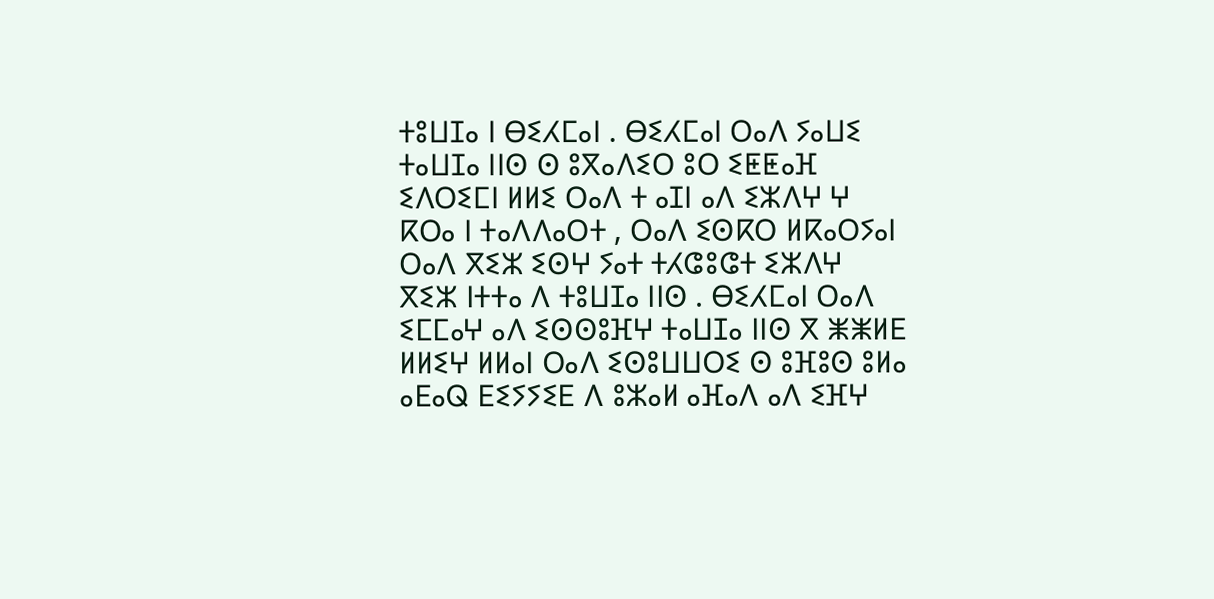ⵜⵓⵡⵊⴰ ⵏ ⴱⵉⵃⵎⴰⵏ . ⴱⵉⵃⵎⴰⵏ ⵔⴰⴷ ⵢⴰⵡⵉ ⵜⴰⵡⵊⴰ ⵏⵏⵙ ⵙ ⵓⴳⴰⴷⵉⵔ ⵓⵔ ⵉⵟⵟⴰⴼ ⵉⴷⵔⵉⵎⵏ ⵍⵍⵉ ⵔⴰⴷ ⵜ ⴰⵊⵏ ⴰⴷ ⵉⵣⴷⵖ ⵖ ⴽⵔⴰ ⵏ ⵜⴰⴷⴷⴰⵔⵜ , ⵔⴰⴷ ⵉⵙⴽⵔ ⵍⴽⴰⵔⵢⴰⵏ ⵔⴰⴷ ⴳⵉⵣ ⵉⵙⵖ ⵢⴰⵜ ⵜⵃⵛⵓⵛⵜ ⵉⵣⴷⵖ ⴳⵉⵣ ⵏⵜⵜⴰ ⴷ ⵜⵓⵡⵊⴰ ⵏⵏⵙ . ⴱⵉⵃⵎⴰⵏ ⵔⴰⴷ ⵉⵎⵎⴰⵖ ⴰⴷ ⵉⵙⵙⵓⴼⵖ ⵜⴰⵡⵊⴰ ⵏⵏⵙ ⴳ ⵥⵥⵍⴹ ⵍⵍⵉⵖ ⵍⵍⴰⵏ ⵔⴰⴷ ⵉⵙⵓⵡⵡⵔⵉ ⵙ ⵓⴼⵓⵙ ⵓⵍⴰ ⴰⴹⴰⵕ ⴹⵉⵢⵢⵉⴹ ⴷ ⵓⵣⴰⵍ ⴰⴼⴰⴷ ⴰⴷ ⵉⴼⵖ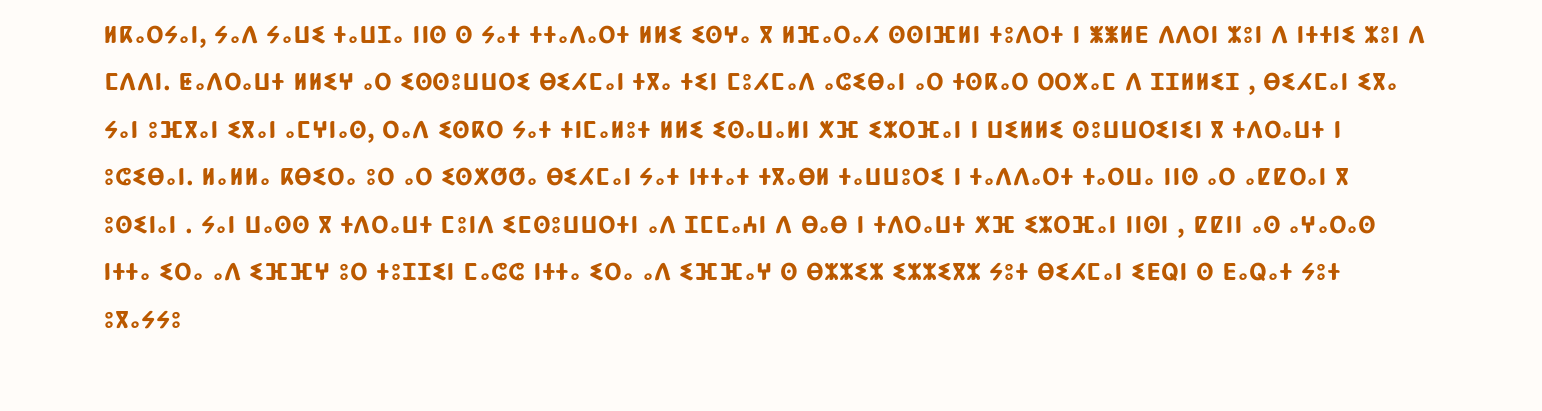ⵍⴽⴰⵔⵢⴰⵏ, ⵢⴰⴷ ⵢⴰⵡⵉ ⵜⴰⵡⵊⴰ ⵏⵏⵙ ⵙ ⵢⴰⵜ ⵜⵜⴰⴷⴰⵔⵜ ⵍⵍⵉ ⵉⵙⵖⴰ ⴳ ⵍⴼⴰⵔⴰⵃ ⵙⵙⵏⴼⵍⵏ ⵜⵓⴷⵔⵜ ⵏ ⵥⵥⵍⴹ ⴷⴷⵔⵏ ⵣⵓⵏ ⴷ ⵏⵜⵜⵏⵉ ⵣⵓⵏ ⴷ ⵎⴷⴷⵏ. ⵟⴰⴷⵔⴰⵡⵜ ⵍⵍⵉⵖ ⴰⵔ ⵉⵙⵙⵓⵡⵡⵔⵉ ⴱⵉⵃⵎⴰⵏ ⵜⴳⴰ ⵜⵉⵏ ⵎⵓⵃⵎⴰⴷ ⴰⵛⵉⴱⴰⵏ ⴰⵔ ⵜⵙⴽⴰⵔ ⵔⵔⵅⴰⵎ ⴷ ⵊⵊⵍⵍⵉⵊ , ⴱⵉⵃⵎⴰⵏ ⵉⴳⴰ ⵢⴰⵏ ⵓⴼⴳⴰⵏ ⵉⴳⴰⵏ ⴰⵎⵖⵏⴰⵙ, ⵔⴰⴷ ⵉⵙⴽⵔ ⵢⴰⵜ ⵜⵏⵎⴰⵍⵓⵜ ⵍⵍⵉ ⵉⵙⴰⵡⴰⵍⵏ ⵅⴼ ⵉⵣⵔⴼⴰⵏ ⵏ ⵡⵉⵍⵍⵉ ⵙⵓⵡⵡⵔⵉⵏⵉⵏ ⴳ ⵜⴷⵔⴰⵡⵜ ⵏ ⵓⵛⵉⴱⴰⵏ. ⵍⴰⵍⵍⴰ ⴽⴱⵉⵔⴰ ⵓⵔ ⴰⵔ ⵉⵙⵅⵚⵚⴰ ⴱⵉⵃⵎⴰⵏ ⵢⴰⵜ ⵏⵜⵜⴰⵜ ⵜⴳⴰⴱⵍ ⵜⴰⵡⵡⵓⵔⵉ ⵏ ⵜⴰⴷⴷⴰⵔⵜ ⵜⴰⵔⵡⴰ ⵏⵏⵙ ⴰⵔ ⴰⵇⵇⵔⴰⵏ ⴳ ⵓⵙⵉⵏⴰⵏ . ⵢⴰⵏ ⵡⴰⵙⵙ ⴳ ⵜⴷⵔⴰⵡⵜ ⵎⵓⵏⴷ ⵉⵎⵙⵓⵡⵡⵔⵜⵏ ⴰⴷ ⵊⵎⵎⴰⵄⵏ ⴷ ⴱⴰⴱ ⵏ ⵜⴷⵔⴰⵡⵜ ⵅⴼ ⵉⵣⵔⴼⴰⵏ ⵏⵏⵙⵏ , ⵇⵇⵏⵏ ⴰⵙ ⴰⵖⴰⵔⴰⵙ ⵏⵜⵜⴰ ⵉⵔⴰ ⴰⴷ ⵉⴼⴼⵖ ⵓⵔ ⵜⵓⵊⵊⵉⵏ ⵎⴰⵛⵛ ⵏⵜⵜⴰ ⵉⵔⴰ ⴰⴷ ⵉⴼⴼⴰⵖ ⵙ ⴱⵣⵣⵉⵣ ⵉⵣⵣⵉⴳⵣ ⵢⵓⵜ ⴱⵉⵃⵎⴰⵏ ⵉⴹⵕⵏ ⵙ ⴹⴰⵕⴰⵜ ⵢⵓⵜ ⵓⴳⴰⵢⵢⵓ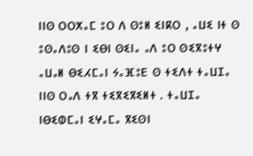ⵏⵏⵙ ⵔⵔⵅⴰⵎ ⵓⵔ ⴷ ⵙⵓⵍ ⵉⵏⴽⵔ , ⴰⵡⵉ ⵏⵜ ⵙ ⵓⵙⴰⴷⵓⵙ ⵏ ⵉⴱⵏ ⵙⵉⵏⴰ ⴰⴷ ⵓⵔ ⵙⵉⴳⵓⵜⵖ ⴰⵡⴰⵍ ⴱⵉⵃⵎⴰⵏ ⵢⴰⴼⵓⴹ ⵙ ⵜⵉⴷⵜ ⵜⴰⵡⵊⴰ ⵏⵏⵙ ⵔⴰⴷ ⵜⴳ ⵜⵉⴳⵉⴳⵉⵍⵜ . ⵜⴰⵡⵊⴰ ⵏⴱⵉⵀⵎⴰⵏ ⵉⵖⴰⵎⴰ ⴳⵉⵙⵏ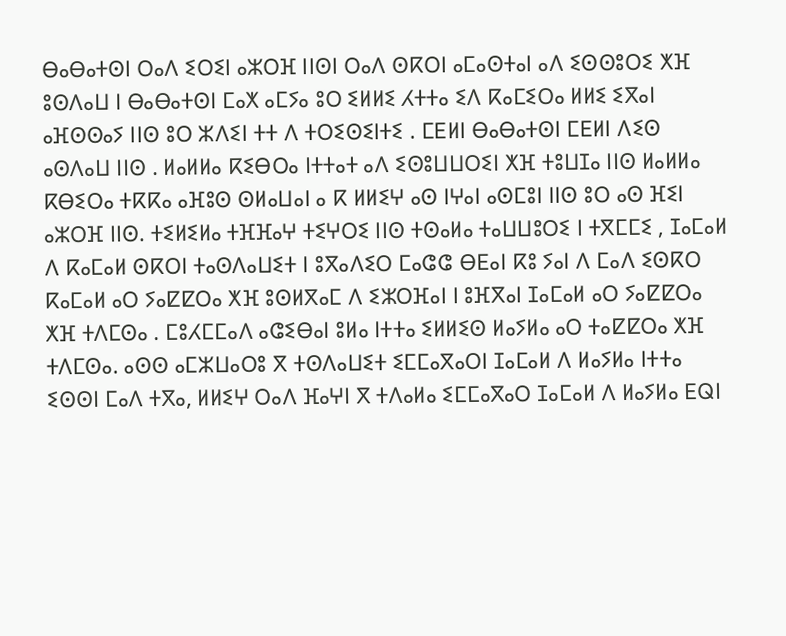ⴱⴰⴱⴰⵜⵙⵏ ⵔⴰⴷ ⵉⵔⵉⵏ ⴰⵣⵔⴼ ⵏⵏⵙⵏ ⵔⴰⴷ ⵙⴽⵔⵏ ⴰⵎⴰⵙⵜⴰⵏ ⴰⴷ ⵉⵙⵙⵓⵔⵉ ⵅⴼ ⵓⵙⴷⴰⵡ ⵏ ⴱⴰⴱⴰⵜⵙⵏ ⵎⴰⵅ ⴰⵎⵢⴰ ⵓⵔ ⵉⵍⵍⵉ ⵃⵜⵜⴰ ⵉⴷ ⴽⴰⵎⵉⵔⴰ ⵍⵍⵉ ⵉⴳⴰⵏ ⴰⴼⵙⵙⴰⵢ ⵏⵏⵙ ⵓⵔ ⵣⴷⵉⵏ ⵜⵜ ⴷ ⵜⵔⵉⵙⵉⵏⵜⵉ . ⵎⴹⵍⵏ ⴱⴰⴱⴰⵜⵙⵏ ⵎⴹⵍⵏ ⴷⵉⵙ ⴰⵙⴷⴰⵡ ⵏⵏⵙ . ⵍⴰⵍⵍⴰ ⴽⵉⴱⵔⴰ ⵏⵜⵜⴰⵜ ⴰⴷ ⵉⵙⵓⵡⵡⵔⵉⵏ ⵅⴼ ⵜⵓⵡⵊⴰ ⵏⵏⵙ ⵍⴰⵍⵍⴰ ⴽⴱⵉⵔⴰ ⵜⴽⴽⴰ ⴰⴼⵓⵙ ⵙⵍⴰⵡⴰⵏ ⴰ ⴽ ⵍⵍⵉⵖ ⴰⵙ ⵏⵖⴰⵏ ⴰⵙⵎⵓⵏ ⵏⵏⵙ ⵓⵔ ⴰⵙ ⴼⵉⵏ ⴰⵣⵔⴼ ⵏⵏⵙ. ⵜⵉⵍⵉⵍⴰ ⵜⴼⴼⴰⵖ ⵜⵉⵖⵔⵉ ⵏⵏⵙ ⵜⵙⴰⵍⴰ ⵜⴰⵡⵡⵓⵔⵉ ⵏ ⵜⴳⵎⵎⵉ , ⵊⴰⵎⴰⵍ ⴷ ⴽⴰⵎⴰⵍ ⵙⴽⵔⵏ ⵜⴰⵙⴷⴰⵡⵉⵜ ⵏ ⵓⴳⴰⴷⵉⵔ ⵎⴰⵛⵛ ⴱⴹⴰⵏ ⴽⵓ ⵢⴰⵏ ⴷ ⵎⴰⴷ ⵉⵙⴽⵔ ⴽⴰⵎⴰⵍ ⴰⵔ ⵢⴰⵇⵇⵔⴰ ⵅⴼ ⵓⵙⵍⴳⴰⵎ ⴷ ⵉⵣⵔⴼⴰⵏ ⵏ ⵓⴼⴳⴰⵏ ⵊⴰⵎⴰⵍ ⴰⵔ ⵢⴰⵇⵇⵔⴰ ⵅⴼ ⵜⴷⵎⵙⴰ . ⵎⵓⵃⵎⵎⴰⴷ ⴰⵛⵉⴱⴰⵏ ⵓⵍⴰ ⵏⵜⵜⴰ ⵉⵍⵍⵉⵙ ⵍⴰⵢⵍⴰ ⴰⵔ ⵜⴰⵇⵇⵔⴰ ⵅⴼ ⵜⴷⵎⵙⴰ. ⴰⵙⵙ ⴰⵎⵣⵡⴰⵔⵓ ⴳ ⵜⵙⴷⴰⵡⵉⵜ ⵉⵎⵎⴰⴳⴰⵔⵏ ⵊⴰⵎⴰⵍ ⴷ ⵍⴰⵢⵍⴰ ⵏⵜⵜⴰ ⵉⵙⵙⵏ ⵎⴰⴷ ⵜⴳⴰ, ⵍⵍⵉⵖ ⵔⴰⴷ ⴼⴰⵖⵏ ⴳ ⵜⴷⴰⵍⴰ ⵉⵎⵎⴰⴳⴰⵔ ⵊⴰⵎⴰⵍ ⴷ ⵍⴰⵢⵍⴰ ⴹⵕⵏ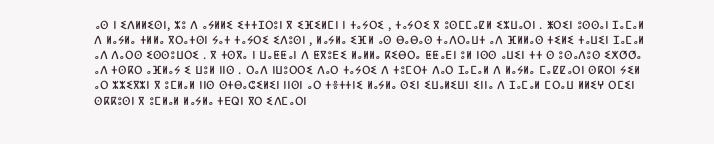ⴰⵙ ⵏ ⵉⴷⵍⵍⵉⵙⵏ, ⵣⵓ ⴷ ⴰⵢⵍⵍⵉ ⵉⵜⵜⵊⵔⵓⵏ ⴳ ⵉⴼⵉⵍⵎⵏ ⵏ ⵜⴰⵢⵔⵉ , ⵜⴰⵢⵔⵉ ⴳ ⵓⵙⵎⵎⴰⵇⵍ ⵉⵣⵡⴰⵔⵏ . ⵥⵔⵉⵏ ⵓⵙⵙⴰⵏ ⵊⴰⵎⴰⵍ ⴷ ⵍⴰⵢⵍⴰ ⵜⵍⵍⴰ ⴳⵔⴰⵜⵙⵏ ⵢⴰⵜ ⵜⴰⵢⵔⵉ ⵉⴷⵓⵙⵏ , ⵍⴰⵢⵍⴰ ⵉⴼⵍ ⴰⵙ ⴱⴰⴱⴰⵙ ⵜⴰⴷⵔⴰⵡⵜ ⴰⴷ ⴼⵍⵍⴰⵙ ⵜⵉⵍⵉ ⵜⴰⵡⵉⵏ ⵊⴰⵎⴰⵍ ⴰⴷ ⴷⴰⵔⵙ ⵉⵙⵙⵓⵡⵔⵉ . ⴳ ⵜⵙⴳⴰ ⵏ ⵡⴰⵟⵟⴰⵏ ⴷ ⵟⴳⵓⴹⵉ ⵍⴰⵍⵍⴰ ⴽⵉⴱⵔⴰ ⵟⵟⴰⴹⵏ ⵓⵍ ⵏⵙⵙ ⴰⵡⵉⵏ ⵜⵜ ⵙ ⵓⵙⴰⴷⵓⵙ ⵉⵅⵚⵚⴰ ⴰⴷ ⵜⵙⴽⵔ ⴰⴼⵍⴰⵢ ⵉ ⵡⵓⵍ ⵏⵏⵙ . ⵔⴰⴷ ⵏⵡⵓⵔⵔⵉ ⴷⴰⵔ ⵜⴰⵢⵔⵉ ⴷ ⵜⵓⵎⵔⵜ ⴷⴰⵔ ⵊⴰⵎⴰⵍ ⴷ ⵍⴰⵢⵍⴰ ⵎⴰⵇⵇⴰⵔⵏ ⵙⴽⵔⵏ ⵢⵉⵍ ⴰⵔ ⵣⵣⵉⴳⵣⵏ ⴳ ⵓⵎⵍⴰⵍ ⵏⵏⵙ ⵙⵜⴱⴰⵛⵉⵍⵉⵏ ⵏⵏⵙⵏ ⴰⵔ ⵜⴻⵜⵜⵏⵉ ⵍⴰⵢⵍⴰ ⵙⵉⵏ ⵉⵡⴰⵍⵉⵡⵏ ⵉⵏⵏⴰ ⴷ ⵊⴰⵎⴰⵍ ⵎⵔⴰⵡ ⵍⵍⵉⵖ ⵔⵎⵉⵏ ⵙⴽⴽⵓⵙⵏ ⴳ ⵓⵎⵍⴰⵍ ⵍⴰⵢⵍⴰ ⵜⴹⵕⵏ ⴳⵔ ⵉⴷⵎⴰⵔⵏ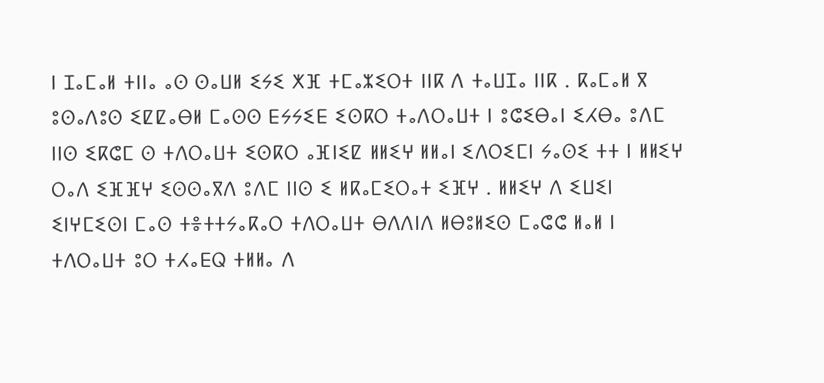ⵏ ⵊⴰⵎⴰⵍ ⵜⵏⵏⴰ ⴰⵙ ⵙⴰⵡⵍ ⵉⵢⵉ ⵅⴼ ⵜⵎⴰⵣⵉⵔⵜ ⵏⵏⴽ ⴷ ⵜⴰⵡⵊⴰ ⵏⵏⴽ . ⴽⴰⵎⴰⵍ ⴳ ⵓⵙⴰⴷⵓⵙ ⵉⵇⵇⴰⴱⵍ ⵎⴰⵙⵙ ⴹⵢⵢⵉⴹ ⵉⵙⴽⵔ ⵜⴰⴷⵔⴰⵡⵜ ⵏ ⵓⵛⵉⴱⴰⵏ ⵉⵃⴱⴰ ⵓⴷⵎ ⵏⵏⵙ ⵉⴽⵛⵎ ⵙ ⵜⴷⵔⴰⵡⵜ ⵉⵙⴽⵔ ⴰⴼⵏⵉⵇ ⵍⵍⵉⵖ ⵍⵍⴰⵏ ⵉⴷⵔⵉⵎⵏ ⵢⴰⵙⵉ ⵜⵜ ⵏ ⵍⵍⵉⵖ ⵔⴰⴷ ⵉⴼⴼⵖ ⵉⵙⵙⴰⴳⴷ ⵓⴷⵎ ⵏⵏⵙ ⵉ ⵍⴽⴰⵎⵉⵔⴰⵜ ⵉⴼⵖ . ⵍⵍⵉⵖ ⴷ ⵉⵡⵉⵏ ⵉⵏⵖⵎⵉⵙⵏ ⵎⴰⵙ ⵜⴻⵜⵜⵢⴰⴽⴰⵔ ⵜⴷⵔⴰⵡⵜ ⴱⴷⴷⵏⴷ ⵍⴱⵓⵍⵉⵙ ⵎⴰⵛⵛ ⵍⴰⵍ ⵏ ⵜⴷⵔⴰⵡⵜ ⵓⵔ ⵜⵃⴰⴹⵕ ⵜⵍⵍⴰ ⴷ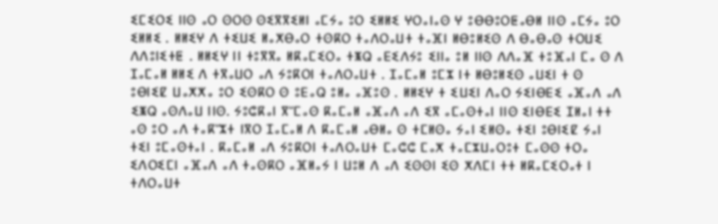ⵉⵎⵉⵔⵉ ⵏⵏⵙ ⴰⵔ ⵙⵔⵙ ⵙⵉⴳⴳⵉⵍⵏ ⴰⵎⵢⴰ ⵓⵔ ⵉⵍⵍⵉ ⵖⵔⴰⵏⴰⵙ ⵖ ⵓⴱⴱⵓⵔⵟⴰⴱⵍ ⵏⵏⵙ ⴰⵎⵢⴰ ⵓⵔ ⵉⵍⵍⵉ . ⵍⵍⵉⵖ ⴷ ⵜⵉⵡⵉ ⵍⴰⵅⴱⴰⵔ ⵜⵙⴽⵔ ⵜⴰⴷⵔⴰⵡⵜ ⵜⴰⴼⵏ ⵍⴱⵓⵍⵉⵙ ⴷ ⴱⴰⴱⴰⵙ ⵜⵔⵡⵉ ⴷⴷⵓⵏⵉⵜⵟ . ⵍⵍⵉⵖ ⵏⵏ ⵜⵓⴳⴳⴰ ⵍⴽⴰⵎⵉⵔⴰ ⵜⵥⵕ ⴰⴹⵉⴷⵢⵓ ⵉⵏⵏⴰ ⵓⵍ ⵏⵏⵙ ⴷⴷⴰⴼ ⵜⵓⴼⴰⵏ ⵎⴰ ⵙ ⴷ ⵊⴰⵎⴰⵍ ⵍⵍⵉ ⴷ ⵜⴳⴰⵡⵔ ⴰⴷ ⵢⵓⴽⵔⵏ ⵜⴰⴷⵔⴰⵡⵜ . ⵊⴰⵎⴰⵍ ⵓⵎⵣ ⵏⵜ ⵍⴱⵓⵍⵉⵙ ⴰⵡⵉⵏ ⵜ ⵙ ⵓⴱⵏⵉⵇ ⵡⴰⵅⵅⴰ ⵓⵔ ⵉⵙⴽⵔ ⵙ ⵓⴹⴰⵕ ⵓⵍⴰ ⴰⴼⵓⵙ . ⵍⵍⵉⵖ ⵜ ⵉⵡⵉⵏ ⴷⴰⵔ ⵢⵉⵏⴱⴹⵉ ⴰⴼⴰⴷ ⴰⴷ ⵉⵥⵕ ⴰⵙⴷⴰⵡ ⵏⵏⵙ. ⵢⵓⵛⴽⴰⵏ ⴳⵯⵎⴰⵙ ⴽⴰⵎⴰⵍ ⴰⴼⴰⴷ ⴰⴷ ⵉⴳ ⴰⵎⴰⵙⵜⴰⵏ ⵏⵏⵙ ⵉⵏⴱⴹⵉ ⵊⵍⴰⵏ ⵜⵜ ⴰⵙ ⵓⵔ ⴰⴷ ⵜⴰⴽⵯⵣⵜ ⵏⴳⵔ ⵊⴰⵎⴰⵍ ⴷ ⴽⴰⵎⴰⵍ ⴰⴱⵍⴰ ⵙ ⵜⵎⵍⵙⴰ ⵢⴰⵏ ⵉⵍⵙⴰ ⵜⵉⵏ ⵓⴱⵏⵉⵇ ⵢⴰⵏ ⵜⵉⵏ ⵓⵎⴰⵙⵜⴰⵏ . ⴽⴰⵎⴰⵍ ⴰⴷ ⵢⵓⴽⵔⵏ ⵜⴰⴷⵔⴰⵡⵜ ⵎⴰⵛⵛ ⵎⴰⵅ ⵜⴰⵎⵣⵡⴰⵔⵓⵜ ⵎⴰⵙⵙ ⵜⵔⴰ ⵉⴷⵔⵉⵎⵏ ⴰⴼⴰⴷ ⴰⴷ ⵜⴰⵙⴽⵔ ⴰⴼⵍⴰⵢ ⵏ ⵡⵓⵍ ⴷ ⴰⴷ ⵉⵙⵙⵏ ⵉⵙ ⵅⴷⵎⵏ ⵜⵜ ⵍⴽⴰⵎⵉⵔⴰⵜ ⵏ ⵜⴷⵔⴰⵡⵜ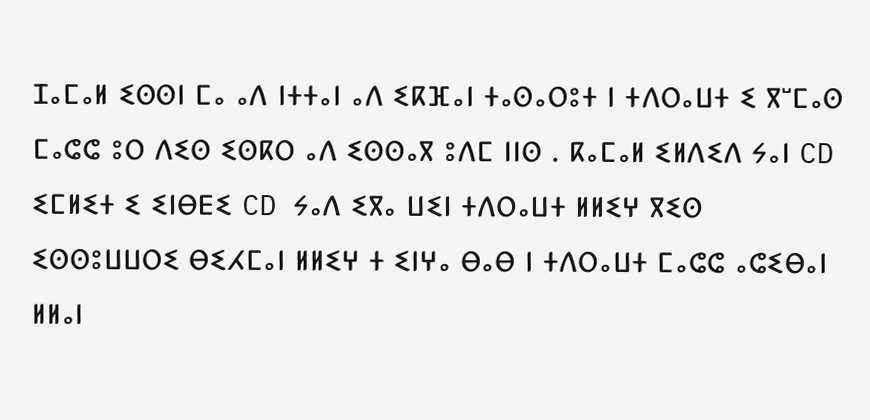ⵊⴰⵎⴰⵍ ⵉⵙⵙⵏ ⵎⴰ ⴰⴷ ⵏⵜⵜⴰⵏ ⴰⴷ ⵉⴽⴼⴰⵏ ⵜⴰⵙⴰⵔⵓⵜ ⵏ ⵜⴷⵔⴰⵡⵜ ⵉ ⴳⵯⵎⴰⵙ ⵎⴰⵛⵛ ⵓⵔ ⴷⵉⵙ ⵉⵙⴽⵔ ⴰⴷ ⵉⵙⵙⴰⴳ ⵓⴷⵎ ⵏⵏⵙ . ⴽⴰⵎⴰⵍ ⵉⵍⴷⵉⴷ ⵢⴰⵏ CD ⵉⵎⵍⵉⵜ ⵉ ⵉⵏⴱⴹⵉ CD ⵢⴰⴷ ⵉⴳⴰ ⵡⵉⵏ ⵜⴷⵔⴰⵡⵜ ⵍⵍⵉⵖ ⴳⵉⵙ ⵉⵙⵙⵓⵡⵡⵔⵉ ⴱⵉⵃⵎⴰⵏ ⵍⵍⵉⵖ ⵜ ⵉⵏⵖⴰ ⴱⴰⴱ ⵏ ⵜⴷⵔⴰⵡⵜ ⵎⴰⵛⵛ ⴰⵛⵉⴱⴰⵏ ⵍⵍⴰⵏ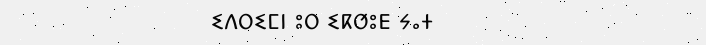ⵉⴷⵔⵉⵎⵏ ⵓⵔ ⵉⴽⵚⵓⴹ ⵢⴰⵜ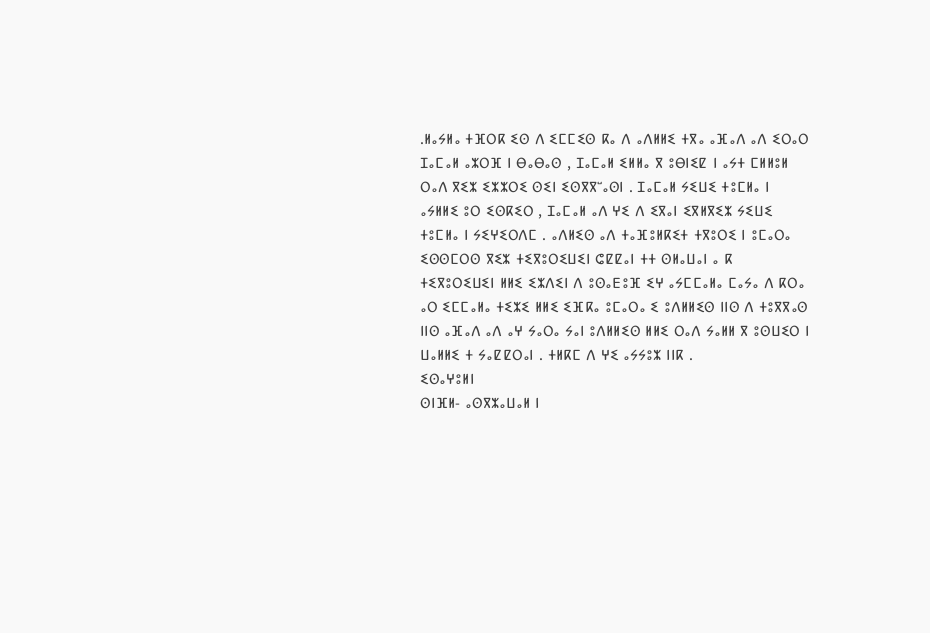.ⵍⴰⵢⵍⴰ ⵜⴼⵔⴽ ⵉⵙ ⴷ ⵉⵎⵎⵉⵙ ⴽⴰ ⴷ ⴰⴷⵍⵍⵉ ⵜⴳⴰ ⴰⴼⴰⴷ ⴰⴷ ⵉⵔⴰⵔ ⵊⴰⵎⴰⵍ ⴰⵣⵔⴼ ⵏ ⴱⴰⴱⴰⵙ , ⵊⴰⵎⴰⵍ ⵉⵍⵍⴰ ⴳ ⵓⴱⵏⵉⵇ ⵏ ⴰⵢⵜ ⵎⵍⵍⵓⵍ ⵔⴰⴷ ⴳⵉⵣ ⵉⵣⵣⵔⵉ ⵙⵉⵏ ⵉⵙⴳⴳⵯⴰⵙⵏ . ⵊⴰⵎⴰⵍ ⵢⵉⵡⵉ ⵜⵓⵎⵍⴰ ⵏ ⴰⵢⵍⵍⵉ ⵓⵔ ⵉⵙⴽⵉⵔ , ⵊⴰⵎⴰⵍ ⴰⴷ ⵖⵉ ⴷ ⵉⴳⴰⵏ ⵉⴳⵍⴳⵉⵣ ⵢⵉⵡⵉ ⵜⵓⵎⵍⴰ ⵏ ⵢⵉⵖⵉⵔⴷⵎ . ⴰⴷⵍⵉⵙ ⴰⴷ ⵜⴰⴼⵓⵍⴽⵉⵜ ⵜⴳⵓⵔⵉ ⵏ ⵓⵎⴰⵔⴰ ⵉⵙⵙⵎⵔⵙ ⴳⵉⵣ ⵜⵉⴳⵓⵔⵉⵡⵉⵏ ⵛⵇⵇⴰⵏ ⵜⵜ ⵙⵍⴰⵡⴰⵏ ⴰ ⴽ ⵜⵉⴳⵓⵔⵉⵡⵉⵏ ⵍⵍⵉ ⵉⵣⴷⵉⵏ ⴷ ⵓⵙⴰⴹⵓⴼ ⵉⵖ ⴰⵢⵎⵎⴰⵍⴰ ⵎⴰⵢⴰ ⴷ ⴽⵔⴰ ⴰⵔ ⵉⵎⵎⴰⵍⴰ ⵜⵉⵣⵉ ⵍⵍⵉ ⵉⴼⴽⴰ ⵓⵎⴰⵔⴰ ⵉ ⵓⴷⵍⵍⵉⵙ ⵏⵏⵙ ⴷ ⵜⵓⴳⴳⴰⵙ ⵏⵏⵙ ⴰⴼⴰⴷ ⴰⴷ ⴰⵖ ⵢⴰⵔⴰ ⵢⴰⵏ ⵓⴷⵍⵍⵉⵙ ⵍⵍⵉ ⵔⴰⴷ ⵢⴰⵍⵍ ⴳ ⵓⵙⵡⵉⵔ ⵏ ⵡⴰⵍⵍⵉ ⵜ ⵢⴰⵇⵇⵔⴰⵏ . ⵜⵍⴽⵎ ⴷ ⵖⵉ ⴰⵢⵢⵓⵣ ⵏⵏⴽ .
ⵉⵙⴰⵖⵓⵍⵏ
ⵙⵏⴼⵍ- ⴰⵙⴳⵣⴰⵡⴰⵍ ⵏ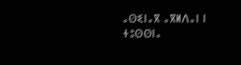ⴰⵙⵉⵏⴰⴳ ⴰⴳⵍⴷⴰⵏ ⵏ ⵜⵓⵙⵙⵏⴰ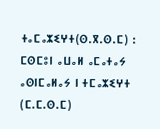ⵜⴰⵎⴰⵣⵉⵖⵜ(ⵙ.ⴳ.ⵙ.ⵎ) : ⵎⵙⵎⵓⵏ ⴰⵡⴰⵍ ⴰⵎⴰⵜⴰⵢ ⴰⵙⵏⵎⴰⵍⴰⵢ ⵏ ⵜⵎⴰⵣⵉⵖⵜ (ⵎ.ⵎ.ⵙ.ⵎ)